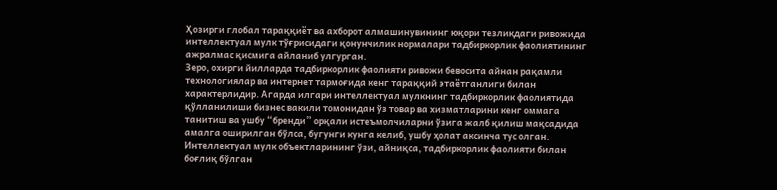Ҳозирги глобал тараққиёт ва ахборот алмашинувининг юқори тезликдаги ривожида интеллектуал мулк тўғрисидаги қонунчилик нормалари тадбиркорлик фаолиятининг ажралмас қисмига айланиб улгурган.
Зеро, охирги йилларда тадбиркорлик фаолияти ривожи бевосита айнан рақамли технологиялар ва интернет тармоғида кенг тараққий этаётганлиги билан характерлидир. Агарда илгари интеллектуал мулкнинг тадбиркорлик фаолиятида қўлланилиши бизнес вакили томонидан ўз товар ва хизматларини кенг оммага танитиш ва ушбу “бренди” орқали истеъмолчиларни ўзига жалб қилиш мақсадида амалга оширилган бўлса, бугунги кунга келиб, ушбу ҳолат аксинча тус олган. Интеллектуал мулк объектларининг ўзи, айниқса, тадбиркорлик фаолияти билан боғлиқ бўлган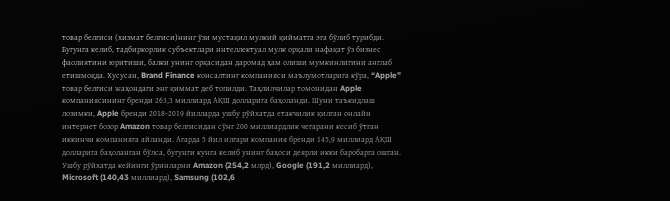товар белгиси (хизмат белгиси)нинг ўзи мустақил мулкий қийматга эга бўлиб турибди.
Бугунга келиб, тадбиркорлик субъектлари интеллектуал мулк орқали нафақат ўз бизнес фаолиятини юритиши, балки унинг орқасидан даромад ҳам олиши мумкинлигини англаб етишмоқда. Хусусан, Brand Finance консалтинг компанияси маълумотларига кўра, “Apple” товар белгиси жаҳондаги энг қиммат деб топилди. Таҳлилчилар томонидан Apple компаниясининг бренди 263,3 миллиард АҚШ долларига баҳоланди. Шуни таъкидлаш лозимки, Apple бренди 2018-2019 йилларда ушбу рўйхатда етакчилик қилган онлайн интернет бозор Amazon товар белгисидан сўнг 200 миллиардлик чегарани кесиб ўтган иккинчи компанияга айланди. Агарда 5 йил илгари компания бренди 145,9 миллиард АҚШ долларига баҳоланган бўлса, бугунги кунга келиб унинг баҳоси деярли икки баробарга ошган. Ушбу рўйхатда кейинги ўринларни Amazon (254,2 млрд), Google (191,2 миллиард), Microsoft (140,43 миллиард), Samsung (102,6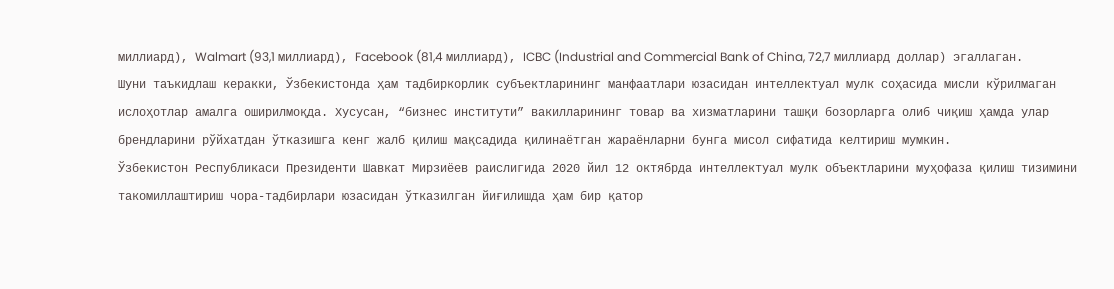миллиард), Walmart (93,1 миллиард), Facebook (81,4 миллиард), ICBC (Industrial and Commercial Bank of China, 72,7 миллиард доллар) эгаллаган.
Шуни таъкидлаш керакки, Ўзбекистонда ҳам тадбиркорлик субъектларининг манфаатлари юзасидан интеллектуал мулк соҳасида мисли кўрилмаган ислоҳотлар амалга оширилмоқда. Хусусан, “бизнес институти” вакилларининг товар ва хизматларини ташқи бозорларга олиб чиқиш ҳамда улар брендларини рўйхатдан ўтказишга кенг жалб қилиш мақсадида қилинаётган жараёнларни бунга мисол сифатида келтириш мумкин.
Ўзбекистон Республикаси Президенти Шавкат Мирзиёев раислигида 2020 йил 12 октябрда интеллектуал мулк объектларини муҳофаза қилиш тизимини такомиллаштириш чора-тадбирлари юзасидан ўтказилган йиғилишда ҳам бир қатор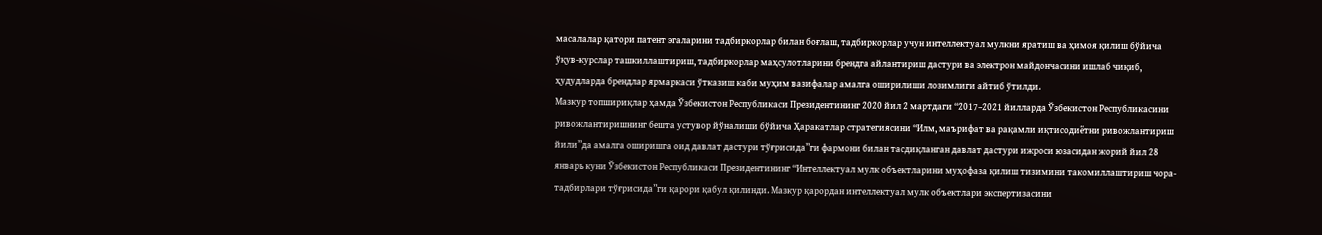масалалар қатори патент эгаларини тадбиркорлар билан боғлаш, тадбиркорлар учун интеллектуал мулкни яратиш ва ҳимоя қилиш бўйича ўқув-курслар ташкиллаштириш, тадбиркорлар маҳсулотларини брендга айлантириш дастури ва электрон майдончасини ишлаб чиқиб, ҳудудларда брендлар ярмаркаси ўтказиш каби муҳим вазифалар амалга оширилиши лозимлиги айтиб ўтилди.
Мазкур топшириқлар ҳамда Ўзбекистон Республикаси Президентининг 2020 йил 2 мартдаги “2017–2021 йилларда Ўзбекистон Республикасини ривожлантиришнинг бешта устувор йўналиши бўйича Ҳаракатлар стратегиясини “Илм, маърифат ва рақамли иқтисодиётни ривожлантириш йили”да амалга оширишга оид давлат дастури тўғрисида”ги фармони билан тасдиқланган давлат дастури ижроси юзасидан жорий йил 28 январь куни Ўзбекистон Республикаси Президентининг “Интеллектуал мулк объектларини муҳофаза қилиш тизимини такомиллаштириш чора-тадбирлари тўғрисида”ги қарори қабул қилинди. Мазкур қарордан интеллектуал мулк объектлари экспертизасини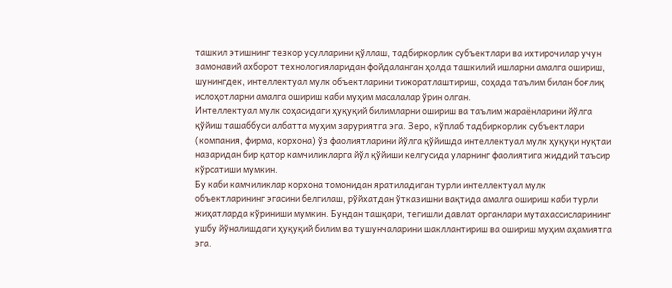ташкил этишнинг тезкор усулларини қўллаш, тадбиркорлик субъектлари ва ихтирочилар учун замонавий ахборот технологияларидан фойдаланган ҳолда ташкилий ишларни амалга ошириш, шунингдек, интеллектуал мулк объектларини тижоратлаштириш, соҳада таълим билан боғлиқ ислоҳотларни амалга ошириш каби муҳим масалалар ўрин олган.
Интеллектуал мулк соҳасидаги ҳуқуқий билимларни ошириш ва таълим жараёнларини йўлга қўйиш ташаббуси албатта муҳим заруриятга эга. Зеро, кўплаб тадбиркорлик субъектлари (компания, фирма, корхона) ўз фаолиятларини йўлга қўйишда интеллектуал мулк ҳуқуқи нуқтаи назаридан бир қатор камчиликларга йўл қўйиши келгусида уларнинг фаолиятига жиддий таъсир кўрсатиши мумкин.
Бу каби камчиликлар корхона томонидан яратиладиган турли интеллектуал мулк объектларининг эгасини белгилаш, рўйхатдан ўтказишни вақтида амалга ошириш каби турли жиҳатларда кўриниши мумкин. Бундан ташқари, тегишли давлат органлари мутахассисларининг ушбу йўналишдаги ҳуқуқий билим ва тушунчаларини шакллантириш ва ошириш муҳим аҳамиятга эга.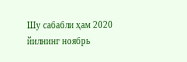Шу сабабли ҳам 2020 йилнинг ноябрь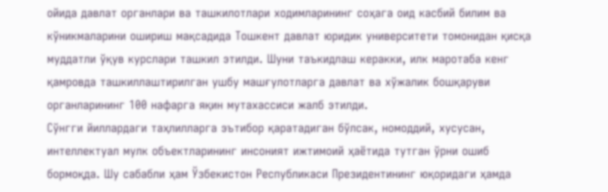ойида давлат органлари ва ташкилотлари ходимларининг соҳага оид касбий билим ва кўникмаларини ошириш мақсадида Тошкент давлат юридик университети томонидан қисқа муддатли ўқув курслари ташкил этилди. Шуни таъкидлаш керакки, илк маротаба кенг қамровда ташкиллаштирилган ушбу машғулотларга давлат ва хўжалик бошқаруви органларининг 100 нафарга яқин мутахассиси жалб этилди.
Сўнгги йиллардаги таҳлилларга эътибор қаратадиган бўлсак, номоддий, хусусан, интеллектуал мулк объектларининг инсоният ижтимоий ҳаётида тутган ўрни ошиб бормоқда. Шу сабабли ҳам Ўзбекистон Республикаси Президентининг юқоридаги ҳамда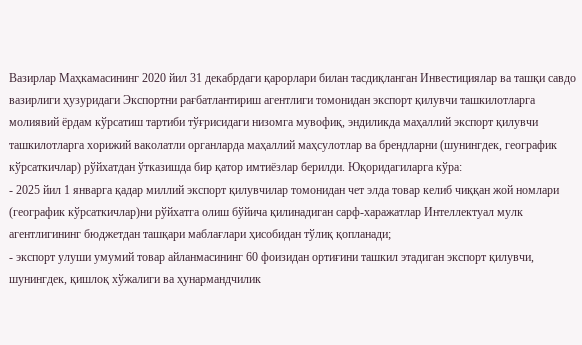Вазирлар Маҳкамасининг 2020 йил 31 декабрдаги қарорлари билан тасдиқланган Инвестициялар ва ташқи савдо вазирлиги ҳузуридаги Экспортни рағбатлантириш агентлиги томонидан экспорт қилувчи ташкилотларга молиявий ёрдам кўрсатиш тартиби тўғрисидаги низомга мувофиқ, эндиликда маҳаллий экспорт қилувчи ташкилотларга хорижий ваколатли органларда маҳаллий маҳсулотлар ва брендларни (шунингдек, географик кўрсаткичлар) рўйхатдан ўтказишда бир қатор имтиёзлар берилди. Юқоридагиларга кўра:
- 2025 йил 1 январга қадар миллий экспорт қилувчилар томонидан чет элда товар келиб чиққан жой номлари (географик кўрсаткичлар)ни рўйхатга олиш бўйича қилинадиган сарф-харажатлар Интеллектуал мулк агентлигининг бюджетдан ташқари маблағлари ҳисобидан тўлиқ қопланади;
- экспорт улуши умумий товар айланмасининг 60 фоизидан ортиғини ташкил этадиган экспорт қилувчи, шунингдек, қишлоқ хўжалиги ва ҳунармандчилик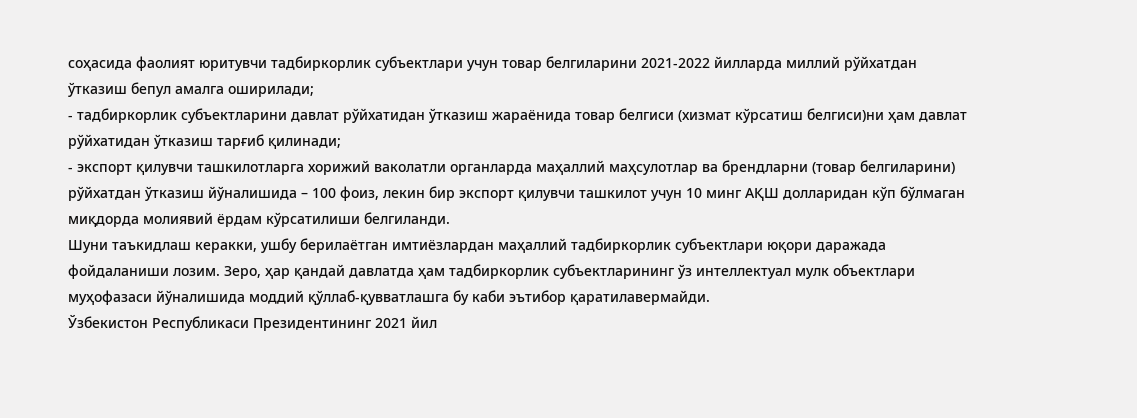соҳасида фаолият юритувчи тадбиркорлик субъектлари учун товар белгиларини 2021-2022 йилларда миллий рўйхатдан ўтказиш бепул амалга оширилади;
- тадбиркорлик субъектларини давлат рўйхатидан ўтказиш жараёнида товар белгиси (хизмат кўрсатиш белгиси)ни ҳам давлат рўйхатидан ўтказиш тарғиб қилинади;
- экспорт қилувчи ташкилотларга хорижий ваколатли органларда маҳаллий маҳсулотлар ва брендларни (товар белгиларини) рўйхатдан ўтказиш йўналишида – 100 фоиз, лекин бир экспорт қилувчи ташкилот учун 10 минг АҚШ долларидан кўп бўлмаган миқдорда молиявий ёрдам кўрсатилиши белгиланди.
Шуни таъкидлаш керакки, ушбу берилаётган имтиёзлардан маҳаллий тадбиркорлик субъектлари юқори даражада фойдаланиши лозим. Зеро, ҳар қандай давлатда ҳам тадбиркорлик субъектларининг ўз интеллектуал мулк объектлари муҳофазаси йўналишида моддий қўллаб-қувватлашга бу каби эътибор қаратилавермайди.
Ўзбекистон Республикаси Президентининг 2021 йил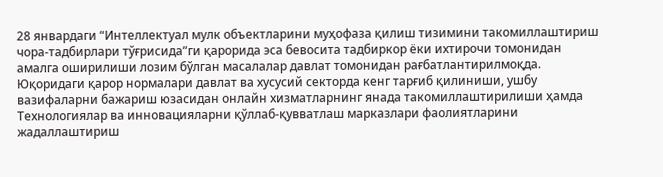28 январдаги “Интеллектуал мулк объектларини муҳофаза қилиш тизимини такомиллаштириш чора-тадбирлари тўғрисида”ги қарорида эса бевосита тадбиркор ёки ихтирочи томонидан амалга оширилиши лозим бўлган масалалар давлат томонидан рағбатлантирилмоқда.
Юқоридаги қарор нормалари давлат ва хусусий секторда кенг тарғиб қилиниши, ушбу вазифаларни бажариш юзасидан онлайн хизматларнинг янада такомиллаштирилиши ҳамда Технологиялар ва инновацияларни қўллаб-қувватлаш марказлари фаолиятларини жадаллаштириш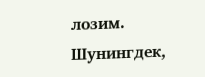лозим.
Шунингдек,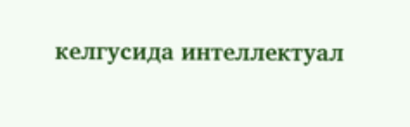келгусида интеллектуал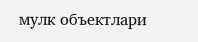мулк объектлари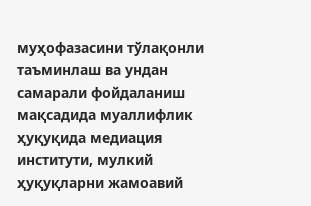муҳофазасини тўлақонли таъминлаш ва ундан самарали фойдаланиш мақсадида муаллифлик ҳуқуқида медиация институти, мулкий ҳуқуқларни жамоавий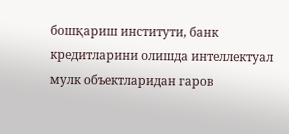бошқариш институти, банк кредитларини олишда интеллектуал мулк объектларидан гаров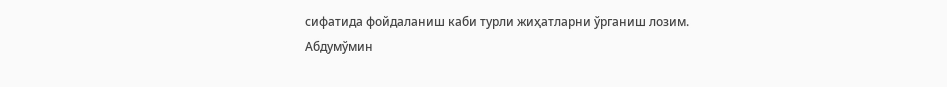сифатида фойдаланиш каби турли жиҳатларни ўрганиш лозим.
Абдумўмин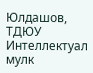Юлдашов,
ТДЮУ Интеллектуал мулк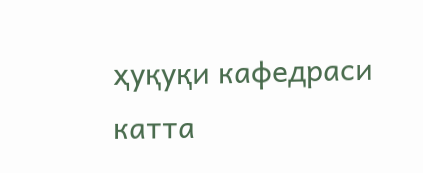ҳуқуқи кафедраси
катта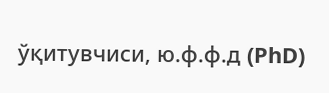ўқитувчиси, ю.ф.ф.д (PhD)